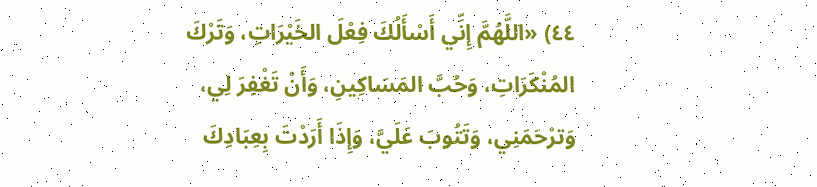٤٤) «اللَّهُمَّ إِنِّي أَسْأَلُكَ فِعْلَ الخَيْرَاتِ، وَتَرْكَ المُنْكَرَاتِ، وَحُبَّ المَسَاكِينِ، وَأَنْ تَغْفِرَ لِي، وَترْحَمَنِي، وَتَتُوبَ عَلَيَّ، وَإِذَا أَرَدْتَ بِعِبَادِكَ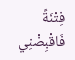فِتْنَةً فَاقْبِضْنِي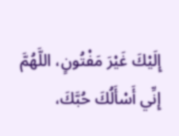إِلَيْكَ غَيْرَ مَفْتُونٍ، اللَّهُمَّ إِنِّي أَسْأَلُكَ حُبَّكَ،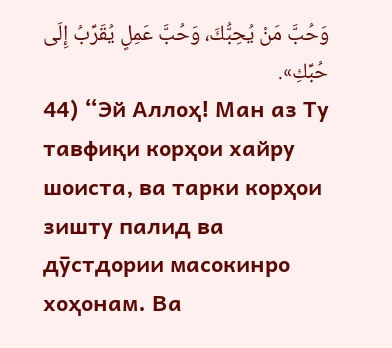وَحُبَّ مَنْ يُحِبُّكَ، وَحُبَّ عَمِلٍ يُقَرِّبُ إِلَى حُبِّكِ».
44) “Эй Аллоҳ! Ман аз Ту тавфиқи корҳои хайру шоиста, ва тарки корҳои зишту палид ва дӯстдории масокинро хоҳонам. Ва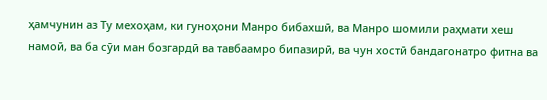ҳамчунин аз Ту мехоҳам, ки гуноҳони Манро бибахшӣ, ва Манро шомили раҳмати хеш намоӣ, ва ба сӯи ман бозгардӣ ва тавбаамро бипазирӣ, ва чун хостӣ бандагонатро фитна ва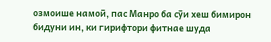озмоише намоӣ, пас Манро ба сӯи хеш бимирон бидуни ин, ки гирифтори фитнае шуда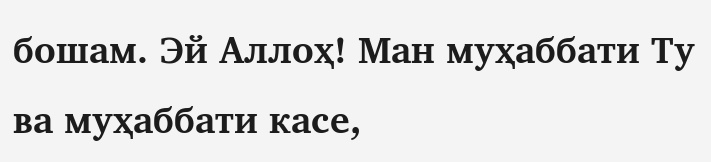бошам. Эй Аллоҳ! Ман муҳаббати Ту ва муҳаббати касе,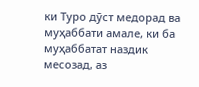ки Туро дӯст медорад ва муҳаббати амале, ки ба муҳаббатат наздик месозад, аз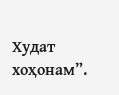Худат хоҳонам”.